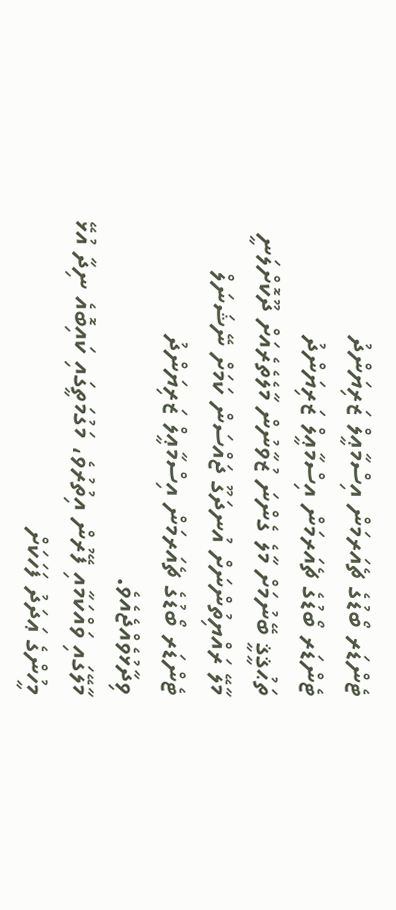ޓެންޑަރ ބޯޑުގެ ޗެއަރމަން އިސްމާޢީލް ޒަރިޔަންދު
ޓެންޑަރ ބޯޑުގެ ޗެއަރމަން އިސްމާޢީލް ޒަރިޔަންދު
ތަޙުޤީޤީ ބޭނުމަށް މާލެ ގެންނަ ޒުވާނުން މާލެތެރެއަށް ދޫކޮށްލަނީ މާލޭ ރައްޔިތުންނަށް އުނދަގޫ ޖައްސަން ކަމަށް ނޭޝަނަލް ޓެންޑަރ ބޯޑުގެ ޗެއަރމަން އިސްމާޢީލް ޒަރިޔަންދު ވިދާޅުވެއްޖެއެވެ.
މާލޭގައި ވައްކަމާއި ފޭރުން އިތުރުވެ، މަގުމަތީގައި ކައިބޮއެ ނިދާ އުޅޭ މީހުންގެ ޢަދަދު ފަހަކަށް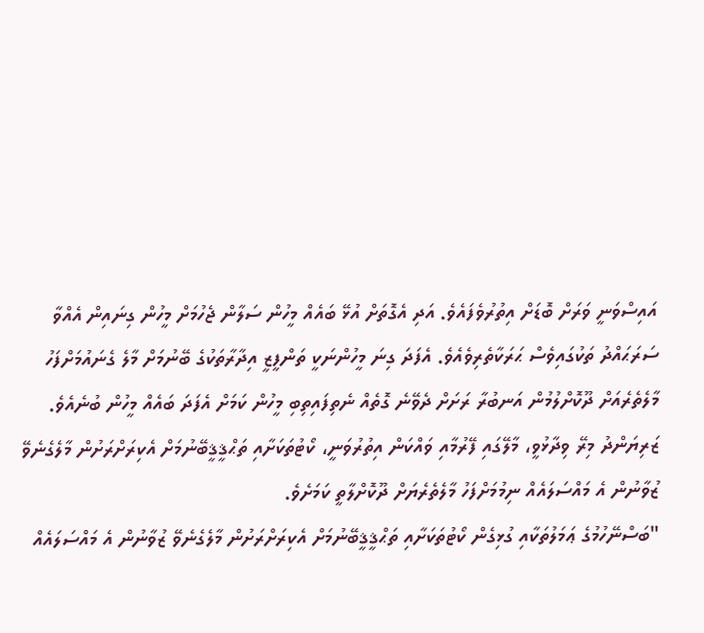އައިސްވަނީ ވަރަށް ބޮޑަށް އިތުރުވެފައެވެ. އަދި އެގޮތަށް އުޅޭ ބައެއް މީހުން ސަލާން ޖެހުމަށް މީހުން ގިނައިން އެއްވާ ސަރަޙައްދު ތަކުގައިވެސް ޙަރަކާތެރިވެއެވެ. އެފަދަ ގިނަ މީހުންނަކީ ތަންފީޒީ އިދާރާތަކުގެ ބޭނުމަށް މާލެ ގެނައުމަށްފަހު މާލެތެރެއަށް ދޫކޮށްލުމުން އަނބުރާ ރަށަށް ދެވޭނެ ގޮތެއް ނެތިފައިތިބި މީހުން ކަމަށް އެފަދަ ބައެއް މީހުން ބުނެއެވެ.
ޒަރިޔަންދު މިރޭ ވިދާޅުވީ، މާލޭގައި ފޭރުމާއި ވައްކަން އިތުރުވަނީ، ކޯޓުތަކަށާއި ތަޙްޤީޤީބޭނުމަށް އެކިރަށްރަށުން މާލެގެނެވޭ ޒުވާނުން އެ މައްސަލައެއް ނިމުމަށްފަހު މާލެތެރެޔަށް ދޫކޮށްލާތީ ކަމަށެވެ.
"ބަސްނޭހުމުގެ ޢަމަލުތަކާއި ގުޅިގެން ކޯޓުތަކަށާއި ތަޙްޤީޤީބޭނުމަށް އެކިރަށްރަށުން މާލެގެނެވޭ ޒުވާނުން އެ މައްސަލައެއް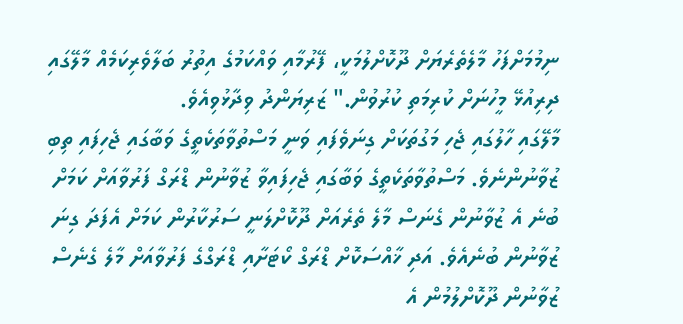ނިމުމަށްފަހު މާލެތެރެޔަށް ދޫކޮށްލުމަކީ، ފޭރުމާއި ވައްކަމުގެ އިތުރު ބަލާވެރިކަމެއް މާލޭގައި ދިރިއުޅޭ މީހުނަށް ކުރިމަތި ކުރުވުން." ޒަރިޔަންދު ވިދާޅުވިއެވެ.
މާލޭގައި ހާލުގައި ޖެހި މަގުތަކަށް ގިނަވެފައި ވަނީ މަސްތުވާތަކެތީގެ ވަބާގައި ޖެހިފައި ތިބި ޒުވާނުންނެވެ. މަސްތުވާތަކެތީގެ ވަބާގައި ޖެހިފައިވާ ޒުވާނުން ޑްރަގް ފަރުވާއަށް ކަމަށް ބުނެ އެ ޒުވާނުން ގެނަސް މާލެ ތެރެއަށް ދޫކޮށްލަނީ ސަރުކާރުން ކަމަށް އެފަދަ ގިނަ ޒުވާނުން ބުނެއެވެ. އަދި ޚާއްސަކޮށް ޑްރަގް ކޯޓަށާއި ޑްރަގްގެ ފަރުވާއަށް މާލެ ގެނެސް ޒުވާނުން ދޫކޮށްލުމުން އެ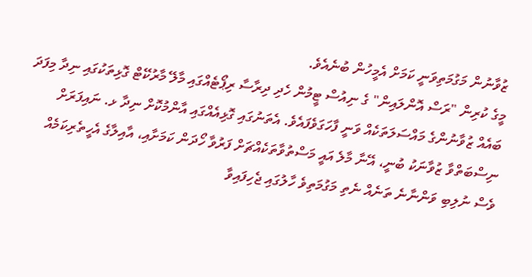ޒުވާނުން މަގުމަތިވަނީ ކަމަށް އެމީހުން ބުނެއެވެ.
މީގެ ކުރިން "ރަސް އޮންލައިން" ގެ ނިއުސް ޓީމުން ހެދި ދިރާސާ ރިޕޯޓެއްގައި މާލޭ މާރުކޭޓް ގޮޅިތަކުގައި ނިދާ މިފަދަ ބައެއް ޒުވާނުންގެ މައްސަލަތަކެއް ވަނީ ފާހަގަވެފައެވެ. އެތަނުގައި ގޮޅިއެއްގައި އާންމުކޮށް ނިދާ ޅ. ނައިފަރަށް ނިސްބަތްވާ ޒުވާނަކު ބުނީ، އޭނާ މާލެ އައީ މަސްތުވާތަކެއްޗަށް ފަރުވާ ހޯދަން ކަމަށާއި، އާއިލާގެ އެހީތެރިކަމެއް ވެސް ނުލިބި ވަންނާނެ ތަނެއް ނެތި މަގުމަތިވެ ހާލުގައި ޖެހިފައިވާ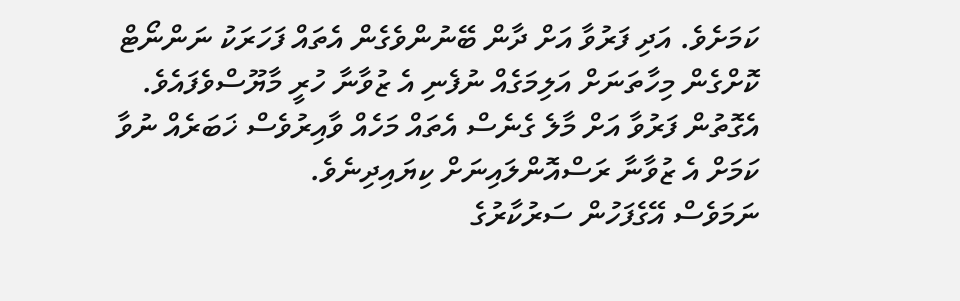ކަމަށެވެ. އަދި ފަރުވާ އަށް ދާން ބޭނުންވެގެން އެތައް ފަހަރަކު ނަންނޯޓް ކޮށްގެން މިހާތަނަށް އަލިމަގެއް ނުފެނި އެ ޒުވާނާ ހުރީ މާޔޫސްވެފައެވެ. އެގޮތުން ފަރުވާ އަށް މާލެ ގެނެސް އެތައް މަހެއް ވާއިރުވެސް ޚަބަރެއް ނުވާ ކަމަށް އެ ޒުވާނާ ރަސްއޮންލައިނަށް ކިޔައިދިނެވެ.
ނަމަވެސް އޭގެފަހުން ސަރުކާރުގެ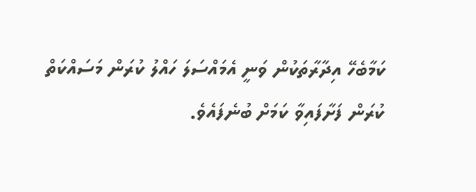ކަމާބެހޭ އިދާރާތަކުން ވަނީ އެމައްސަލަ ހައްލު ކުރަން މަސައްކަތް ކުރަން ފަށާފައިވާ ކަމަށް ބުނެފައެވެ.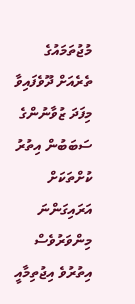މުޖުތަމައުގެ ތެރެއަށް ދޫވެފައިވާ މިފަދަ ޒުވާނުންގެ ސަބަބުން އިތުރު ކުށްތަކަށް އަރައިގަންނަ މިންވަރުވެސް އިތުރުވެ އިޖުތިމާއީ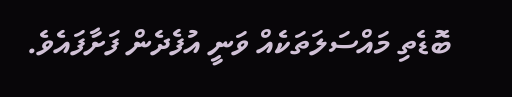ބޮޑެތި މައްސަލަތަކެއް ވަނީ އުފެދެން ފަށާފައެވެ.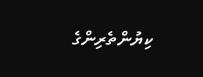ކިޔުންތެރިންގެ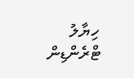ހިޔާލު
ޓްރެންޑިން